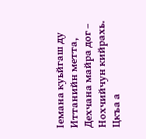Iемана куьйгаш ду
Иттанийн метта,
Дехчана майра дог –
Нохчийчун кийрахь.
Цкъа а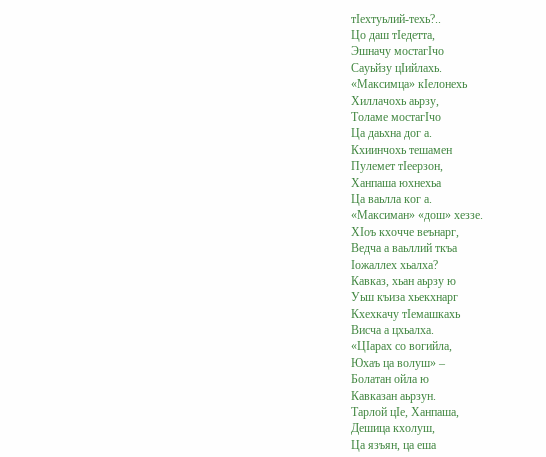тIехтуьлий-техь?..
Цо даш тIедетта,
Эшначу мостагIчо
Сауьйзу цIийлахь.
«Максимца» кIелонехь
Хиллачохь аьрзу,
Толаме мостагIчо
Ца даьхна дог а.
Кхиинчохь тешамен
Пулемет тIеерзон,
Ханпаша юхнехьа
Ца ваьлла ког а.
«Максиман» «дош» хеззе.
ХIоъ кхочче веънарг,
Ведча а ваьллий ткъа
Iожаллех хьалха?
Кавказ, хьан аьрзу ю
Уьш къиза хьекхнарг
Кхехкачу тIемашкахь
Висча а цхьалха.
«ЦIарах со вогийла,
Юхаъ ца волуш» –
Болатан ойла ю
Кавказан аьрзун.
Тарлой цIе, Ханпаша,
Дешица кхолуш,
Ца язъян, ца еша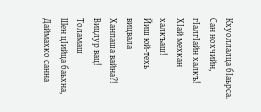Кхуоллалца бIаьрса.
Сан нохчийн, гIалгIайн халкъ!
ХIай мехкан халкъаш!
Йиш юй-техь вицвала
Ханпаша вайна?!
Вицлур вац! Толамаш
Шен цIийца баьхна,
Даймахко санна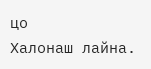цо
Халонаш лайна.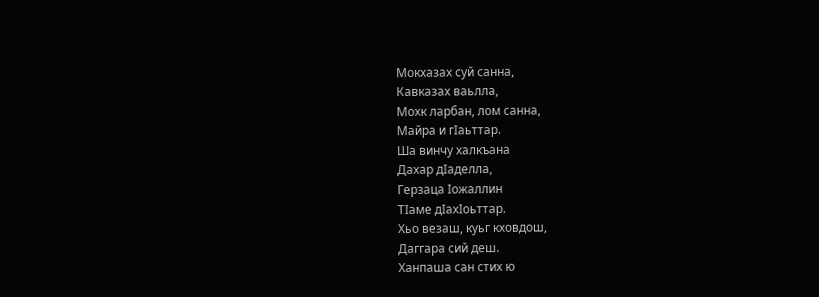Мокхазах суй санна,
Кавказах ваьлла,
Мохк ларбан, лом санна,
Майра и гIаьттар.
Ша винчу халкъана
Дахар дIаделла,
Герзаца Iожаллин
ТIаме дIахIоьттар.
Хьо везаш, куьг кховдош,
Даггара сий деш.
Ханпаша сан стих ю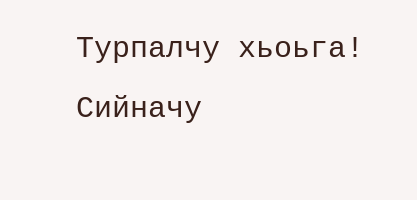Турпалчу хьоьга!
Сийначу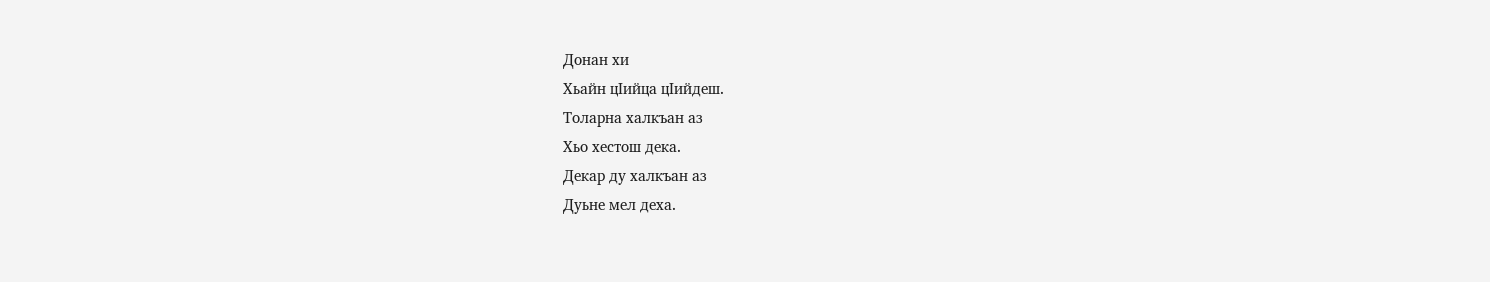Донан хи
Хьайн цIийца цIийдеш.
Толарна халкъан аз
Хьо хестош дека.
Декар ду халкъан аз
Дуьне мел деха.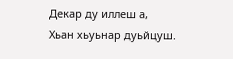Декар ду иллеш а,
Хьан хьуьнар дуьйцуш.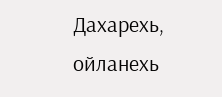Дахарехь, ойланехь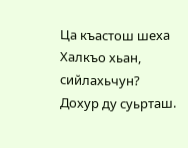Ца къастош шеха
Халкъо хьан, сийлахьчун?
Дохур ду суьрташ.